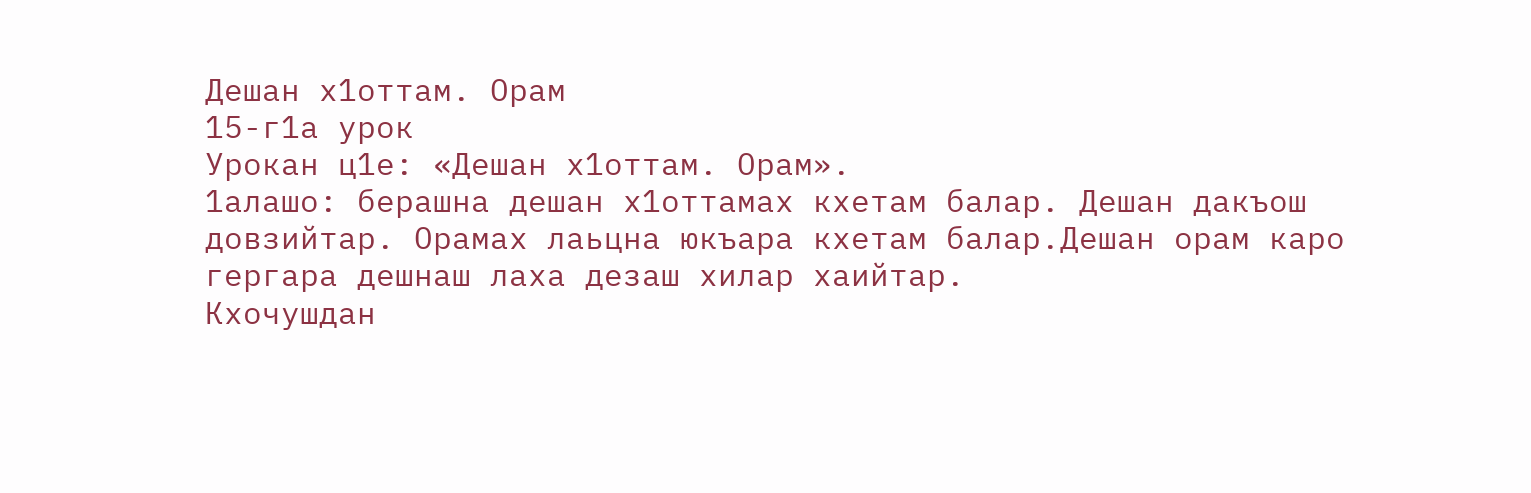Дешан х1оттам. Орам
15-г1а урок
Урокан ц1е: «Дешан х1оттам. Орам».
1алашо: берашна дешан х1оттамах кхетам балар. Дешан дакъош
довзийтар. Орамах лаьцна юкъара кхетам балар.Дешан орам каро
гергара дешнаш лаха дезаш хилар хаийтар.
Кхочушдан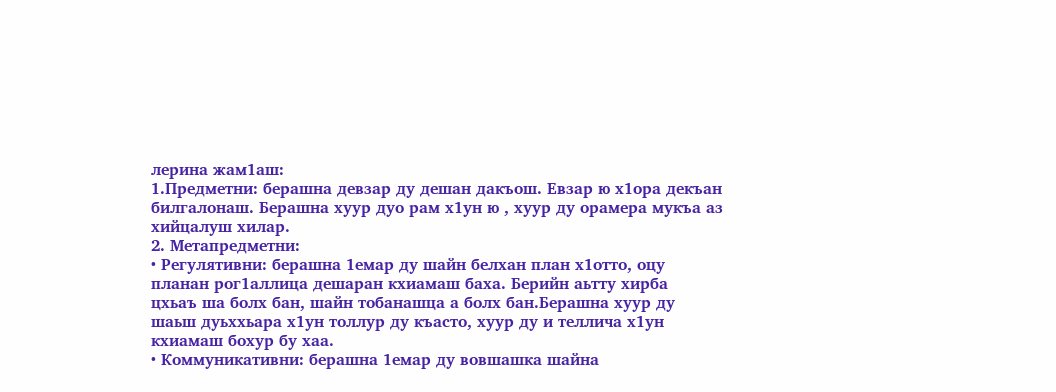лерина жам1аш:
1.Предметни: берашна девзар ду дешан дакъош. Евзар ю х1ора декъан
билгалонаш. Берашна хуур дуо рам х1ун ю , хуур ду орамера мукъа аз
хийцалуш хилар.
2. Метапредметни:
• Регулятивни: берашна 1емар ду шайн белхан план х1отто, оцу
планан рог1аллица дешаран кхиамаш баха. Берийн аьтту хирба
цхьаъ ша болх бан, шайн тобанашца а болх бан.Берашна хуур ду
шаьш дуьххьара х1ун толлур ду къасто, хуур ду и теллича х1ун
кхиамаш бохур бу хаа.
• Коммуникативни: берашна 1емар ду вовшашка шайна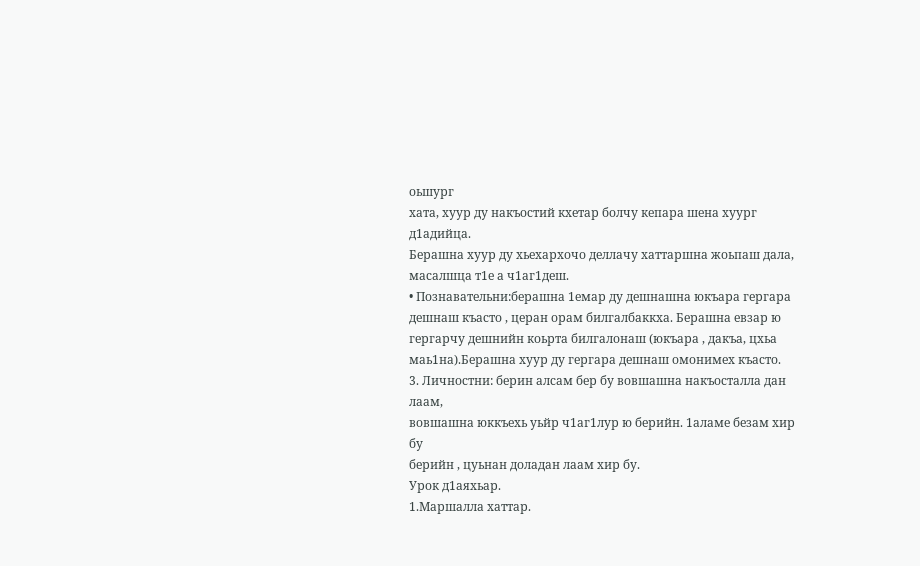оьшург
хата, хуур ду накъостий кхетар болчу кепара шена хуург д1адийца.
Берашна хуур ду хьехархочо деллачу хаттаршна жоьпаш дала,
масалшца т1е а ч1аг1деш.
• Познавательни:берашна 1емар ду дешнашна юкъара гергара
дешнаш къасто , церан орам билгалбаккха. Берашна евзар ю
гергарчу дешнийн коьрта билгалонаш (юкъара , дакъа, цхьа
маь1на).Берашна хуур ду гергара дешнаш омонимех къасто.
3. Личностни: берин алсам бер бу вовшашна накъосталла дан лаам,
вовшашна юккъехь уьйр ч1аг1лур ю берийн. 1аламе безам хир бу
берийн , цуьнан доладан лаам хир бу.
Урок д1аяхьар.
1.Маршалла хаттар.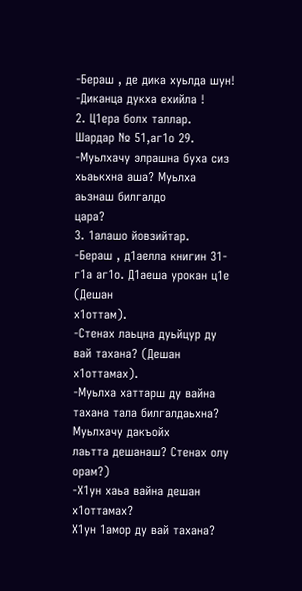-Бераш , де дика хуьлда шун!
-Диканца дукха ехийла !
2. Ц1ера болх таллар.
Шардар № 51,аг1о 29.
-Муьлхачу элрашна буха сиз хьаькхна аша? Муьлха аьзнаш билгалдо
цара?
3. 1алашо йовзийтар.
-Бераш , д1аелла книгин 31-г1а аг1о. Д1аеша урокан ц1е (Дешан
х1оттам).
-Стенах лаьцна дуьйцур ду вай тахана? (Дешан х1оттамах).
-Муьлха хаттарш ду вайна тахана тала билгалдаьхна? Муьлхачу дакъойх
лаьтта дешанаш? Стенах олу орам?)
-Х1ун хаьа вайна дешан х1оттамах?
Х1ун 1амор ду вай тахана?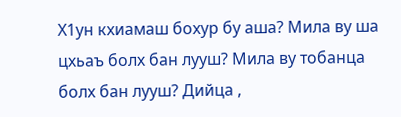Х1ун кхиамаш бохур бу аша? Мила ву ша
цхьаъ болх бан лууш? Мила ву тобанца болх бан лууш? Дийца ,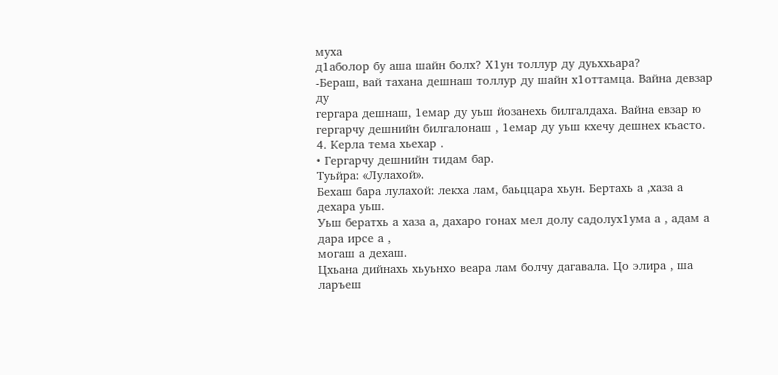муха
д1аболор бу аша шайн болх? Х1ун толлур ду дуьххьара?
-Бераш, вай тахана дешнаш толлур ду шайн х1оттамца. Вайна девзар ду
гергара дешнаш, 1емар ду уьш йозанехь билгалдаха. Вайна евзар ю
гергарчу дешнийн билгалонаш , 1емар ду уьш кхечу дешнех къасто.
4. Керла тема хьехар .
• Гергарчу дешнийн тидам бар.
Туьйра: «Лулахой».
Бехаш бара лулахой: лекха лам, баьццара хьун. Бертахь а ,хаза а дехара уьш.
Уьш бератхь а хаза а, дахаро гонах мел долу садолух1ума а , адам а дара ирсе а ,
могаш а дехаш.
Цхьана дийнахь хьуьнхо веара лам болчу дагавала. Цо элира , ша ларъеш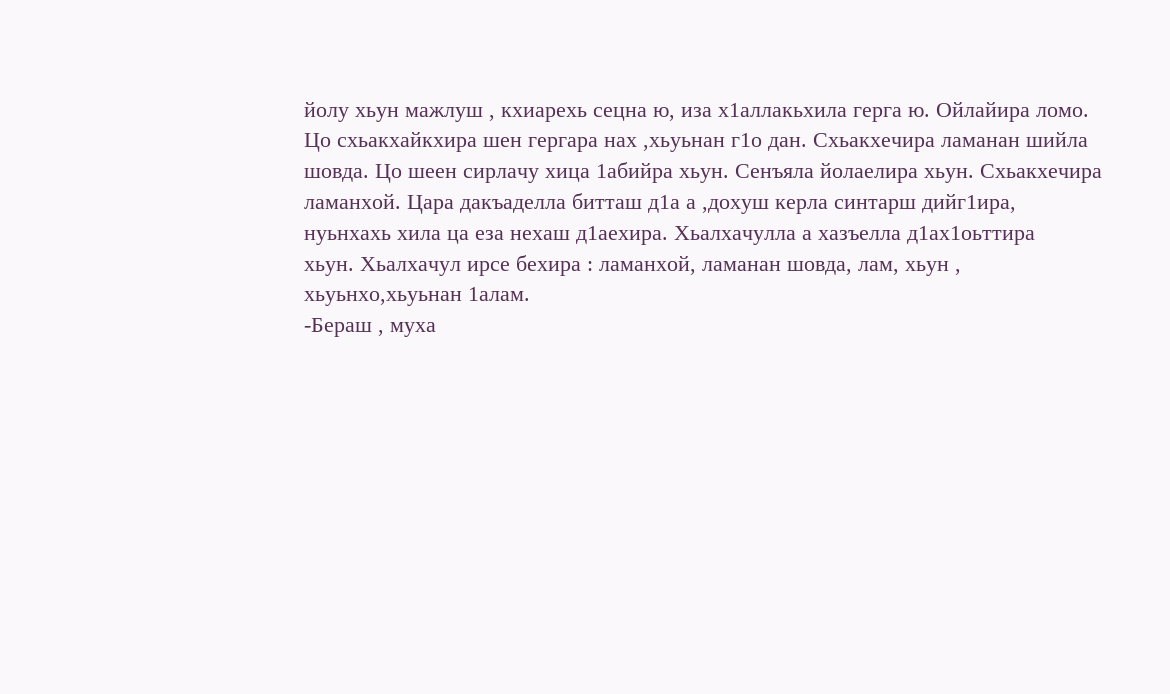йолу хьун мажлуш , кхиарехь сецна ю, иза х1аллакьхила герга ю. Ойлайира ломо.
Цо схьакхайкхира шен гергара нах ,хьуьнан г1о дан. Схьакхечира ламанан шийла
шовда. Цо шеен сирлачу хица 1абийра хьун. Сенъяла йолаелира хьун. Схьакхечира
ламанхой. Цара дакъаделла битташ д1а а ,дохуш керла синтарш дийг1ира,
нуьнхахь хила ца еза нехаш д1аехира. Хьалхачулла а хазъелла д1ах1оьттира
хьун. Хьалхачул ирсе бехира : ламанхой, ламанан шовда, лам, хьун ,
хьуьнхо,хьуьнан 1алам.
-Бераш , муха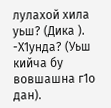лулахой хила уьш? (Дика ).
-Х1унда? (Уьш кийча бу вовшашна г1о дан).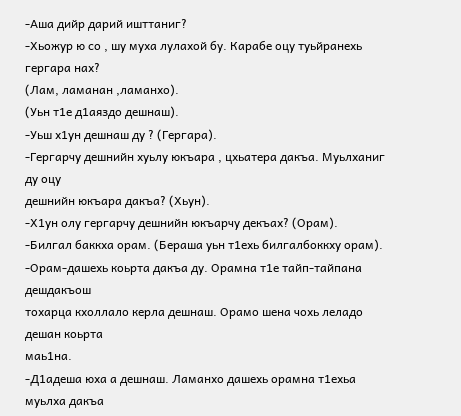-Аша дийр дарий ишттаниг?
-Хьожур ю со , шу муха лулахой бу. Карабе оцу туьйранехь гергара нах?
(Лам, ламанан ,ламанхо).
(Уьн т1е д1аяздо дешнаш).
-Уьш х1ун дешнаш ду ? (Гергара).
-Гергарчу дешнийн хуьлу юкъара , цхьатера дакъа. Муьлханиг ду оцу
дешнийн юкъара дакъа? (Хьун).
-Х1ун олу гергарчу дешнийн юкъарчу декъах? (Орам).
-Билгал баккха орам. (Бераша уьн т1ехь билгалбоккху орам).
-Орам-дашехь коьрта дакъа ду. Орамна т1е тайп-тайпана дешдакъош
тохарца кхоллало керла дешнаш. Орамо шена чохь леладо дешан коьрта
маь1на.
-Д1адеша юха а дешнаш. Ламанхо дашехь орамна т1ехьа муьлха дакъа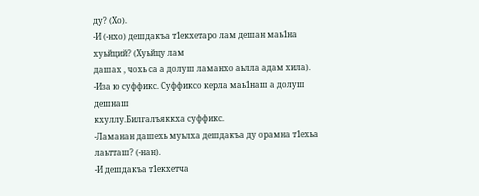ду? (Хо).
-И (-нхо) дешдакъа т1екхетаро лам дешан маь1на хуьйций? (Хуьйцу лам
дашах , чохь са а долуш ламанхо аьлла адам хила).
-Иза ю суффикс. Суффиксо керла маь1наш а долуш дешнаш
кхуллу.Билгалъяккха суффикс.
-Ламанан дашехь муьлха дешдакъа ду орамна т1ехьа лаьтташ? (-нан).
-И дешдакъа т1екхетча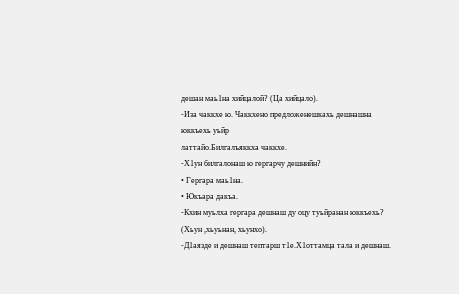дешан маь1на хийцалой? (Ца хийцало).
-Иза чаккхе ю. Чаккхено предложенешкахь дешнашна юккъехь уьйр
латтайо.Билгалъяккха чаккхе.
-Х1ун билгалонаш ю гергарчу дешнийн?
• Гергара маь1на.
• Юкъара дакъа.
-Кхин муьлха гергара дешнаш ду оцу туьйранан юккъехь?
(Хьун ,хьуьнан, хьунхо).
-Д1аязде и дешнаш тептарш т1е.Х1оттамца тала и дешнаш.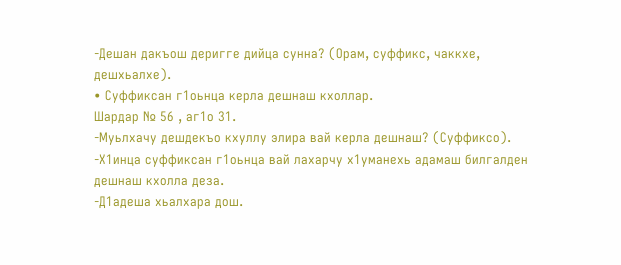-Дешан дакъош деригге дийца сунна? (Орам, суффикс, чаккхе,
дешхьалхе).
• Суффиксан г1оьнца керла дешнаш кхоллар.
Шардар № 56 , аг1о 31.
-Муьлхачу дешдекъо кхуллу элира вай керла дешнаш? (Суффиксо).
-Х1инца суффиксан г1оьнца вай лахарчу х1уманехь адамаш билгалден
дешнаш кхолла деза.
-Д1адеша хьалхара дош.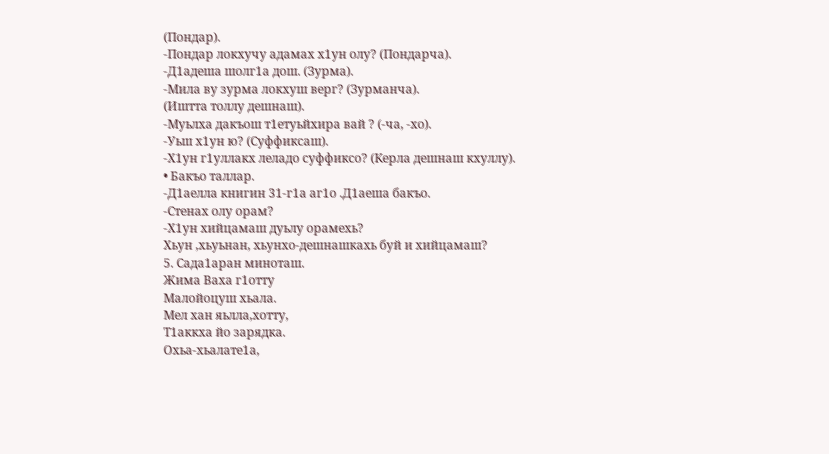(Пондар).
-Пондар локхучу адамах х1ун олу? (Пондарча).
-Д1адеша шолг1а дош. (Зурма).
-Мила ву зурма локхуш верг? (Зурманча).
(Иштта толлу дешнаш).
-Муьлха дакъош т1етуьйхира вай ? (-ча, -хо).
-Уьш х1ун ю? (Суффиксаш).
-Х1ун г1уллакх леладо суффиксо? (Керла дешнаш кхуллу).
• Бакъо таллар.
-Д1аелла книгин 31-г1а аг1о .Д1аеша бакъо.
-Стенах олу орам?
-Х1ун хийцамаш дуьлу орамехь?
Хьун ,хьуьнан, хьунхо-дешнашкахь буй и хийцамаш?
5. Сада1аран миноташ.
Жима Ваха г1отту
Малойоцуш хьала.
Мел хан яьлла,хотту,
Т1аккха йо зарядка.
Охьа-хьалате1а,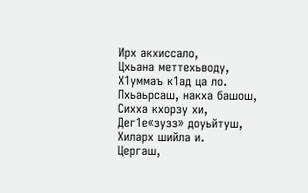Ирх акхиссало,
Цхьана меттехьводу,
Х1уммаъ к1ад ца ло.
Пхьаьрсаш, накха башош,
Сихха кхорзу хи,
Дег1е«зузз» доуьйтуш,
Хиларх шийла и.
Цергаш,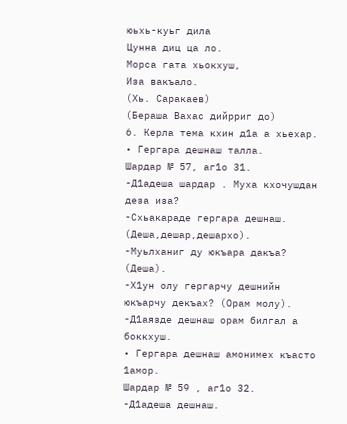юьхь-куьг дила
Цунна диц ца ло.
Морса гата хьокхуш,
Иза вакъало.
(Хь. Саракаев)
(Бераша Вахас дийрриг до)
6. Керла тема кхин д1а а хьехар.
• Гергара дешнаш талла.
Шардар № 57, аг1о 31.
-Д1адеша шардар . Муха кхочушдан деза иза?
-Схьакараде гергара дешнаш. (Деша,дешар,дешархо).
-Муьлханиг ду юкъара дакъа? (Деша).
-Х1ун олу гергарчу дешнийн юкъарчу декъах? (Орам молу).
-Д1аязде дешнаш орам билгал а боккхуш.
• Гергара дешнаш амонимех къасто 1амор.
Шардар № 59 , аг1о 32.
-Д1адеша дешнаш.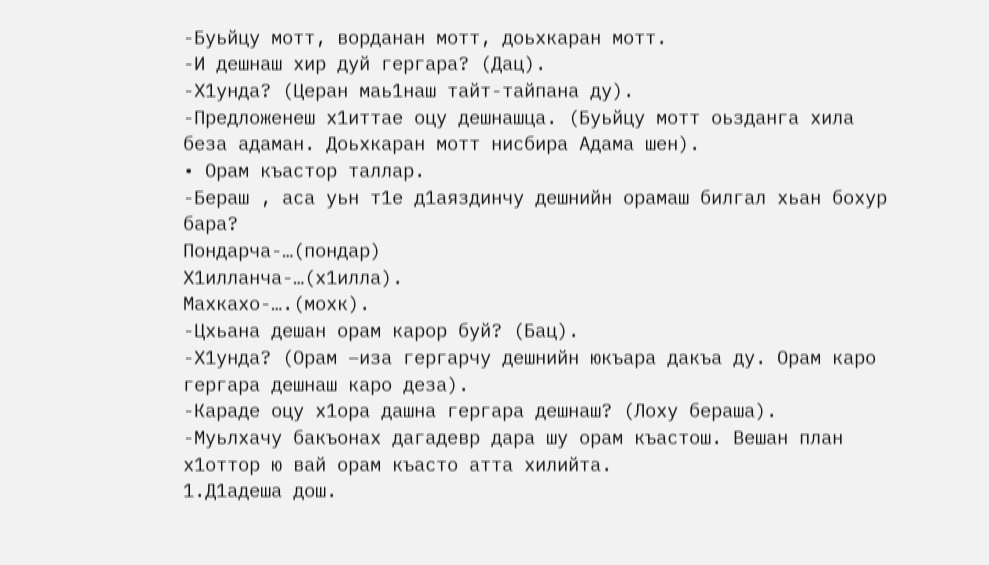-Буьйцу мотт, ворданан мотт, доьхкаран мотт.
-И дешнаш хир дуй гергара? (Дац).
-Х1унда? (Церан маь1наш тайт-тайпана ду).
-Предложенеш х1иттае оцу дешнашца. (Буьйцу мотт оьзданга хила
беза адаман. Доьхкаран мотт нисбира Адама шен).
• Орам къастор таллар.
-Бераш , аса уьн т1е д1аяздинчу дешнийн орамаш билгал хьан бохур
бара?
Пондарча-…(пондар)
Х1илланча-…(х1илла).
Махкахо-….(мохк).
-Цхьана дешан орам карор буй? (Бац).
-Х1унда? (Орам –иза гергарчу дешнийн юкъара дакъа ду. Орам каро
гергара дешнаш каро деза).
-Караде оцу х1ора дашна гергара дешнаш? (Лоху бераша).
-Муьлхачу бакъонах дагадевр дара шу орам къастош. Вешан план
х1оттор ю вай орам къасто атта хилийта.
1.Д1адеша дош.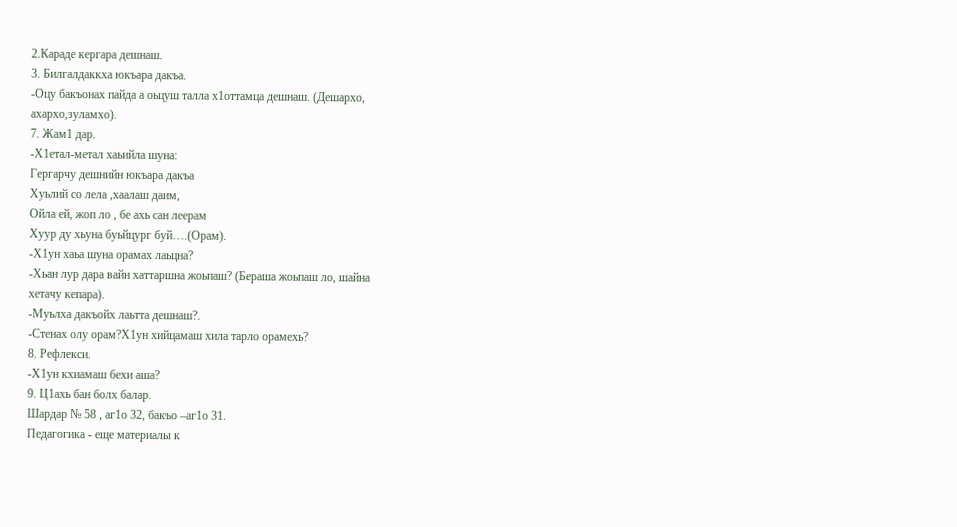2.Караде кергара дешнаш.
3. Билгалдаккха юкъара дакъа.
-Оцу бакъонах пайда а оьцуш талла х1оттамца дешнаш. (Дешархо,
ахархо,зуламхо).
7. Жам1 дар.
-Х1етал-метал хаьийла шуна:
Гергарчу дешнийн юкъара дакъа
Хуьлий со лела ,хаалаш даим,
Ойла ей, жоп ло , бе ахь сан леерам
Хуур ду хьуна буьйцург буй….(Орам).
-Х1ун хаьа шуна орамах лаьцна?
-Хьан лур дара вайн хаттаршна жоьпаш? (Бераша жоьпаш ло, шайна
хетачу кепара).
-Муьлха дакъойх лаьтта дешнаш?.
-Стенах олу орам?Х1ун хийцамаш хила тарло орамехь?
8. Рефлекси.
-Х1ун кхиамаш бехи аша?
9. Ц1ахь бан болх балар.
Шардар № 58 , аг1о 32, бакъо –аг1о 31.
Педагогика - еще материалы к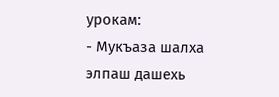урокам:
- Мукъаза шалха элпаш дашехь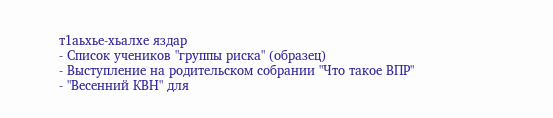т1аьхье-хьалхе яздар
- Список учеников "группы риска" (образец)
- Выступление на родительском собрании "Что такое ВПР"
- "Весенний КВН" для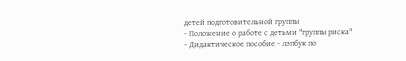детей подготовительной группы
- Положение о работе с детьми "группы риска"
- Дидактическое пособие - лэпбук по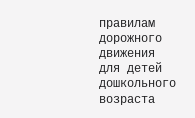правилам дорожного движения для детей дошкольного возраста